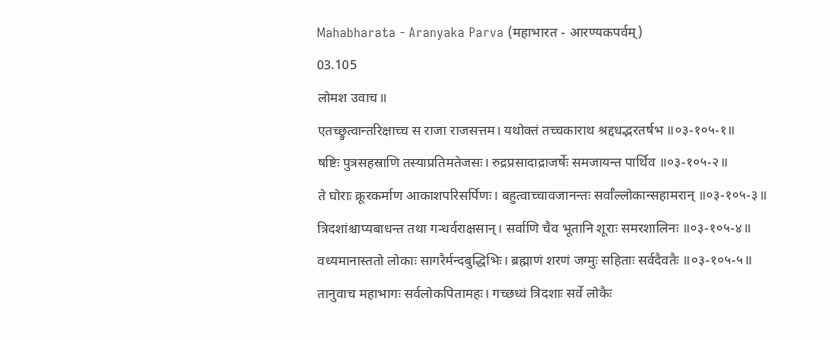Mahabharata - Aranyaka Parva (महाभारत - आरण्यकपर्वम्)
03.105
लोमश उवाच॥
एतच्छ्रुत्वान्तरिक्षाच्च स राजा राजसत्तम। यथोक्तं तच्चकाराथ श्रद्दधद्भरतर्षभ ॥०३-१०५-१॥
षष्टिः पुत्रसहस्राणि तस्याप्रतिमतेजसः। रुद्रप्रसादाद्राजर्षेः समजायन्त पार्थिव ॥०३-१०५-२॥
ते घोराः क्रूरकर्माण आकाशपरिसर्पिणः। बहुत्वाच्चावजानन्तः सर्वाँल्लोकान्सहामरान् ॥०३-१०५-३॥
त्रिदशांश्चाप्यबाधन्त तथा गन्धर्वराक्षसान्। सर्वाणि चैव भूतानि शूराः समरशालिनः ॥०३-१०५-४॥
वध्यमानास्ततो लोकाः सागरैर्मन्दबुद्धिभिः। ब्रह्माणं शरणं जग्मुः सहिताः सर्वदैवतैः ॥०३-१०५-५॥
तानुवाच महाभागः सर्वलोकपितामहः। गच्छध्वं त्रिदशाः सर्वे लोकैः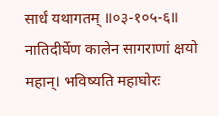सार्धं यथागतम् ॥०३-१०५-६॥
नातिदीर्घेण कालेन सागराणां क्षयो महान्। भविष्यति महाघोरः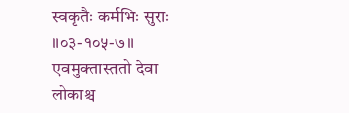स्वकृतैः कर्मभिः सुराः ॥०३-१०५-७॥
एवमुक्तास्ततो देवा लोकाश्च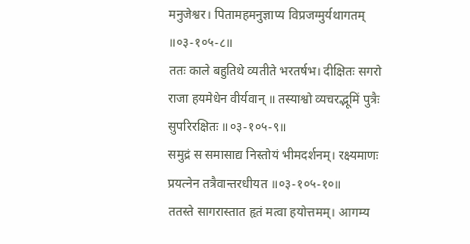मनुजेश्वर। पितामहमनुज्ञाप्य विप्रजग्मुर्यथागतम् ॥०३-१०५-८॥
ततः काले बहुतिथे व्यतीते भरतर्षभ। दीक्षितः सगरो राजा हयमेधेन वीर्यवान् ॥ तस्याश्वो व्यचरद्भूमिं पुत्रैः सुपरिरक्षितः ॥०३-१०५-९॥
समुद्रं स समासाद्य निस्तोयं भीमदर्शनम्। रक्ष्यमाणः प्रयत्नेन तत्रैवान्तरधीयत ॥०३-१०५-१०॥
ततस्ते सागरास्तात हृतं मत्वा हयोत्तमम्। आगम्य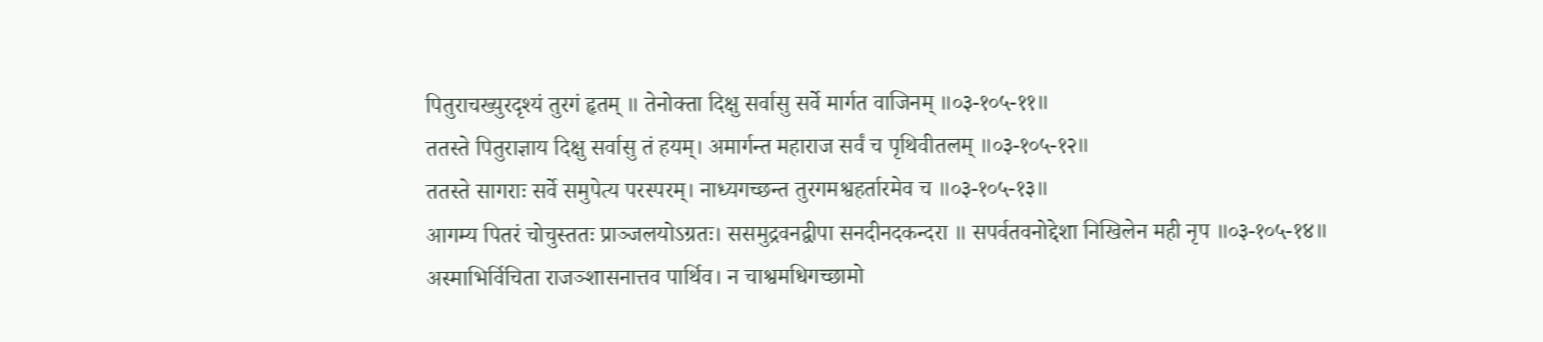पितुराचख्युरदृश्यं तुरगं हृतम् ॥ तेनोक्ता दिक्षु सर्वासु सर्वे मार्गत वाजिनम् ॥०३-१०५-११॥
ततस्ते पितुराज्ञाय दिक्षु सर्वासु तं हयम्। अमार्गन्त महाराज सर्वं च पृथिवीतलम् ॥०३-१०५-१२॥
ततस्ते सागराः सर्वे समुपेत्य परस्परम्। नाध्यगच्छन्त तुरगमश्वहर्तारमेव च ॥०३-१०५-१३॥
आगम्य पितरं चोचुस्ततः प्राञ्जलयोऽग्रतः। ससमुद्रवनद्वीपा सनदीनदकन्दरा ॥ सपर्वतवनोद्देशा निखिलेन मही नृप ॥०३-१०५-१४॥
अस्माभिर्विचिता राजञ्शासनात्तव पार्थिव। न चाश्वमधिगच्छामो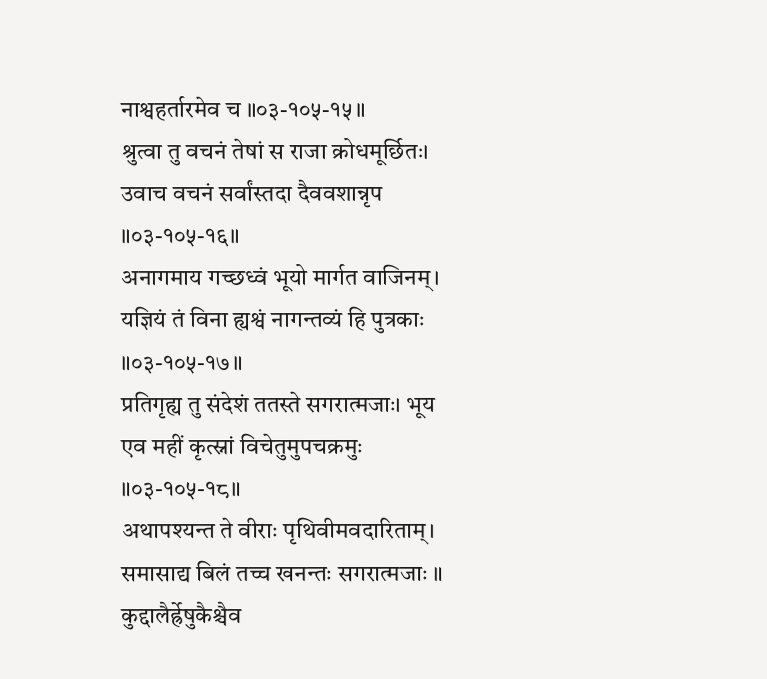नाश्वहर्तारमेव च ॥०३-१०५-१५॥
श्रुत्वा तु वचनं तेषां स राजा क्रोधमूर्छितः। उवाच वचनं सर्वांस्तदा दैववशान्नृप ॥०३-१०५-१६॥
अनागमाय गच्छध्वं भूयो मार्गत वाजिनम्। यज्ञियं तं विना ह्यश्वं नागन्तव्यं हि पुत्रकाः ॥०३-१०५-१७॥
प्रतिगृह्य तु संदेशं ततस्ते सगरात्मजाः। भूय एव महीं कृत्स्नां विचेतुमुपचक्रमुः ॥०३-१०५-१८॥
अथापश्यन्त ते वीराः पृथिवीमवदारिताम्। समासाद्य बिलं तच्च खनन्तः सगरात्मजाः ॥ कुद्दालैर्ह्रेषुकैश्चैव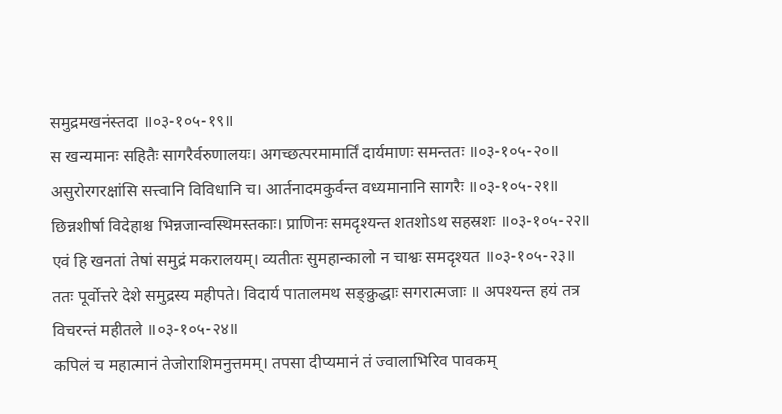समुद्रमखनंस्तदा ॥०३-१०५-१९॥
स खन्यमानः सहितैः सागरैर्वरुणालयः। अगच्छत्परमामार्तिं दार्यमाणः समन्ततः ॥०३-१०५-२०॥
असुरोरगरक्षांसि सत्त्वानि विविधानि च। आर्तनादमकुर्वन्त वध्यमानानि सागरैः ॥०३-१०५-२१॥
छिन्नशीर्षा विदेहाश्च भिन्नजान्वस्थिमस्तकाः। प्राणिनः समदृश्यन्त शतशोऽथ सहस्रशः ॥०३-१०५-२२॥
एवं हि खनतां तेषां समुद्रं मकरालयम्। व्यतीतः सुमहान्कालो न चाश्वः समदृश्यत ॥०३-१०५-२३॥
ततः पूर्वोत्तरे देशे समुद्रस्य महीपते। विदार्य पातालमथ सङ्क्रुद्धाः सगरात्मजाः ॥ अपश्यन्त हयं तत्र विचरन्तं महीतले ॥०३-१०५-२४॥
कपिलं च महात्मानं तेजोराशिमनुत्तमम्। तपसा दीप्यमानं तं ज्वालाभिरिव पावकम्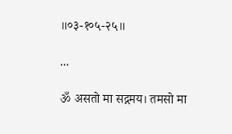॥०३-१०५-२५॥

...

ॐ असतो मा सद्गमय। तमसो मा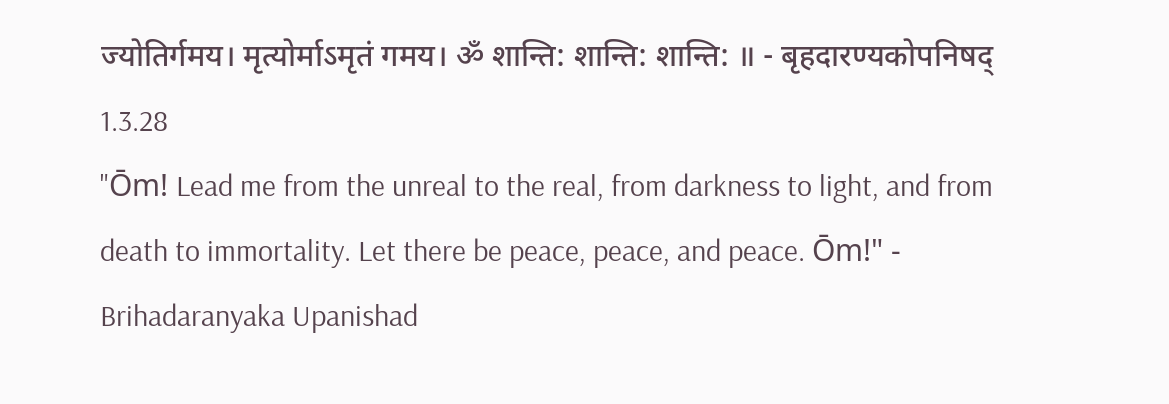ज्योतिर्गमय। मृत्योर्माऽमृतं गमय। ॐ शान्ति: शान्ति: शान्ति: ॥ - बृहदारण्यकोपनिषद् 1.3.28
"Ōm! Lead me from the unreal to the real, from darkness to light, and from death to immortality. Let there be peace, peace, and peace. Ōm!" - Brihadaranyaka Upanishad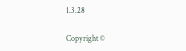1.3.28

Copyright ©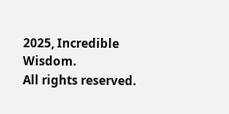2025, Incredible Wisdom.
All rights reserved.